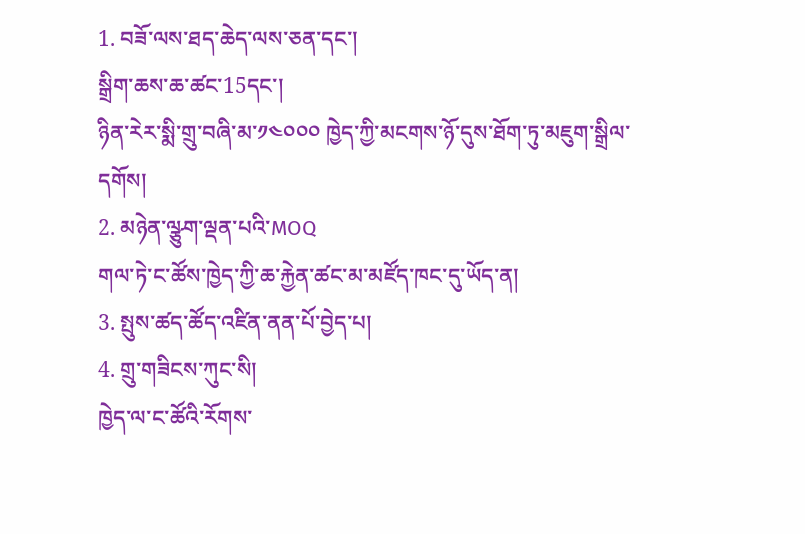1. བཟོ་ལས་ཐད་ཆེད་ལས་ཅན་དང་།
སྒྲིག་ཆས་ཆ་ཚང་15དང་།
ཉིན་རེར་སྨི་གྲུ་བཞི་མ་༡༤༠༠༠ ཁྱེད་ཀྱི་མངགས་ཉོ་དུས་ཐོག་ཏུ་མཇུག་སྒྲིལ་དགོས།
2. མཉེན་ལྩུག་ལྡན་པའི་MOQ
གལ་ཏེ་ང་ཚོས་ཁྱེད་ཀྱི་ཆ་རྐྱེན་ཚང་མ་མཛོད་ཁང་དུ་ཡོད་ན།
3. སྤུས་ཚད་ཚོད་འཛིན་ནན་པོ་བྱེད་པ།
4. གྲུ་གཟིངས་ཀུང་སི།
ཁྱེད་ལ་ང་ཚོའི་རོགས་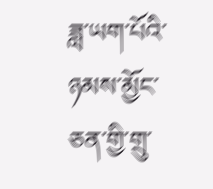ཟླ་ཡག་པོའི་ཉམས་མྱོང་ཅན་གྱི་གྲུ་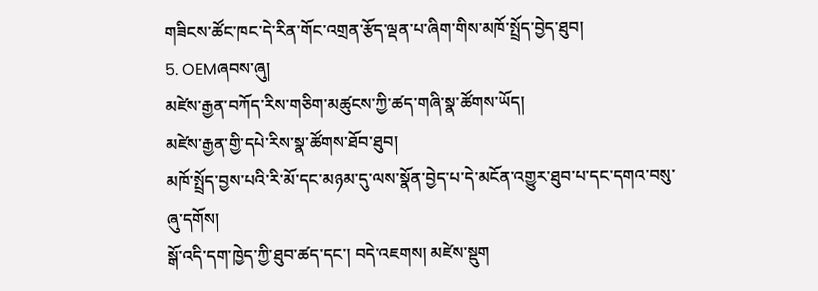གཟིངས་ཚོང་ཁང་དེ་རིན་གོང་འགྲན་རྩོད་ལྡན་པ་ཞིག་གིས་མཁོ་སྤྲོད་བྱེད་ཐུབ།
5. OEMཞབས་ཞུ།
མཛེས་རྒྱན་བཀོད་རིས་གཅིག་མཚུངས་ཀྱི་ཚད་གཞི་སྣ་ཚོགས་ཡོད།
མཛེས་རྒྱན་གྱི་དཔེ་རིས་སྣ་ཚོགས་ཐོབ་ཐུབ།
མཁོ་སྤྲོད་བྱས་པའི་རི་མོ་དང་མཉམ་དུ་ལས་སྣོན་བྱེད་པ་དེ་མངོན་འགྱུར་ཐུབ་པ་དང་དགའ་བསུ་ཞུ་དགོས།
སྒོ་འདི་དག་ཁྱེད་ཀྱི་ཐུབ་ཚད་དང་། བདེ་འཇགས། མཛེས་སྡུག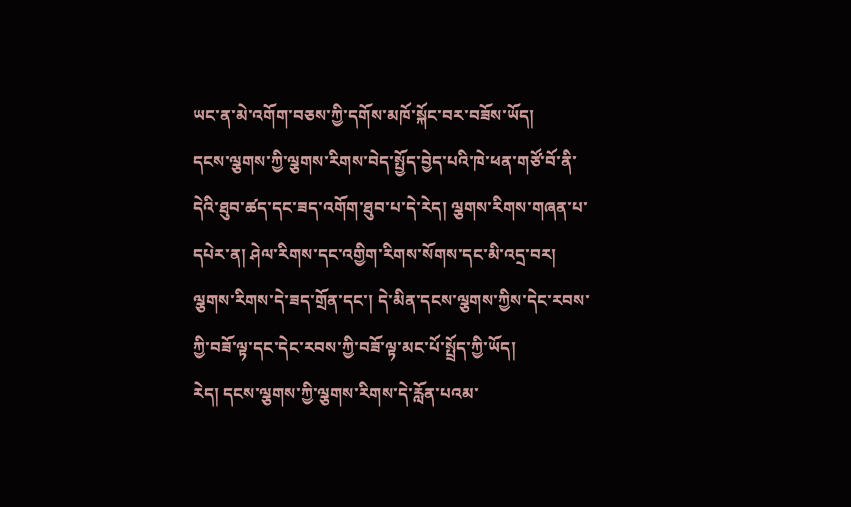ཡང་ན་མེ་འགོག་བཅས་ཀྱི་དགོས་མཁོ་སྐོང་བར་བཟོས་ཡོད།
དངས་ལྕགས་ཀྱི་ལྕགས་རིགས་བེད་སྤྱོད་བྱེད་པའི་ཁེ་ཕན་གཙོ་བོ་ནི་དེའི་ཐུབ་ཚད་དང་ཟད་འགོག་ཐུབ་པ་དེ་རེད། ལྕགས་རིགས་གཞན་པ་དཔེར་ན། ཤེལ་རིགས་དང་འགྱིག་རིགས་སོགས་དང་མི་འདྲ་བར། ལྕགས་རིགས་དེ་ཟད་གྲོན་དང་། དེ་མིན་དངས་ལྕགས་ཀྱིས་དེང་རབས་ཀྱི་བཟོ་ལྟ་དང་དེང་རབས་ཀྱི་བཟོ་ལྟ་མང་པོ་སྤྲོད་ཀྱི་ཡོད།
རེད། དངས་ལྕགས་ཀྱི་ལྕགས་རིགས་དེ་རློན་པའམ་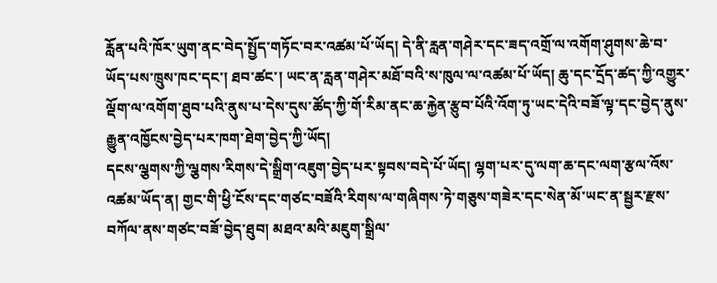རློན་པའི་ཁོར་ཡུག་ནང་བེད་སྤྱོད་གཏོང་བར་འཚམ་པོ་ཡོད། དེ་ནི་རླན་གཤེར་དང་ཟད་འགྲོ་ལ་འགོག་ཤུགས་ཆེ་བ་ཡོད་པས་ཁྲུས་ཁང་དང་། ཐབ་ཚང་། ཡང་ན་རླན་གཤེར་མཐོ་བའི་ས་ཁུལ་ལ་འཚམ་པོ་ཡོད། ཆུ་དང་དྲོད་ཚད་ཀྱི་འགྱུར་ལྡོག་ལ་འགོག་ཐུབ་པའི་ནུས་པ་དེས་དུས་ཚོད་ཀྱི་གོ་རིམ་ནང་ཆ་རྐྱེན་རྩུབ་པོའི་འོག་ཏུ་ཡང་དེའི་བཟོ་ལྟ་དང་བྱེད་ནུས་རྒྱུན་འཁྱོངས་བྱེད་པར་ཁག་ཐེག་བྱེད་ཀྱི་ཡོད།
དངས་ལྕགས་ཀྱི་ལྕགས་རིགས་དེ་སྒྲིག་འཇུག་བྱེད་པར་སྟབས་བདེ་པོ་ཡོད། ལྷག་པར་དུ་ལག་ཆ་དང་ལག་རྩལ་འོས་འཚམ་ཡོད་ན། གྱང་གི་ཕྱི་ངོས་དང་གཙང་བཟོའི་རིགས་ལ་གཞིགས་ཏེ་གཅུས་གཟེར་དང་སེན་མོ་ཡང་ན་སྦྱར་རྫས་བཀོལ་ནས་གཙང་བཟོ་བྱེད་ཐུབ། མཐའ་མའི་མཇུག་སྒྲིལ་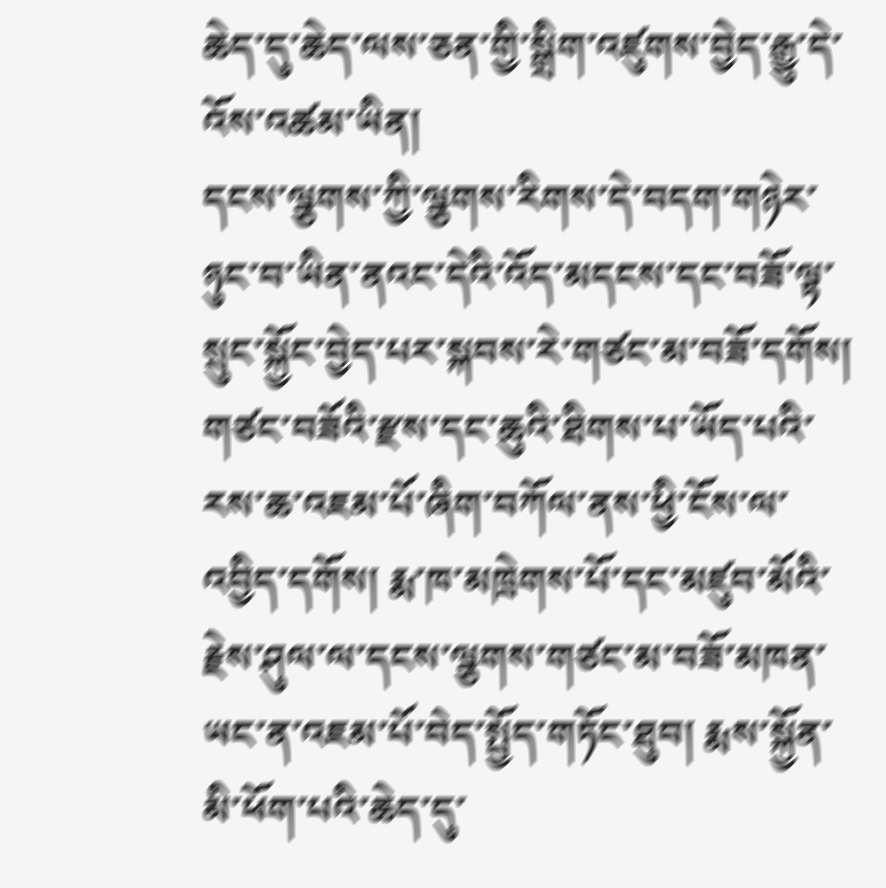ཆེད་དུ་ཆེད་ལས་ཅན་གྱི་སྒྲིག་འཛུགས་བྱེད་རྒྱུ་དེ་འོས་འཚམ་ཡིན།
དངས་ལྕགས་ཀྱི་ལྕགས་རིགས་དེ་བདག་གཉེར་ཉུང་བ་ཡིན་ནའང་དེའི་འོད་མདངས་དང་བཟོ་ལྟ་སྲུང་སྐྱོང་བྱེད་པར་སྐབས་རེ་གཙང་མ་བཟོ་དགོས། གཙང་བཟོའི་རྫས་དང་ཆུའི་ཐིགས་པ་ཡོད་པའི་རས་ཆ་འཇམ་པོ་ཞིག་བཀོལ་ནས་ཕྱི་ངོས་ལ་འབྱིད་དགོས། རྨ་ཁ་མཁྲེགས་པོ་དང་མཛུབ་མོའི་རྗེས་ཤུལ་ལ་དངས་ལྕགས་གཙང་མ་བཟོ་མཁན་ཡང་ན་འཇམ་པོ་བེད་སྤྱོད་གཏོང་ཐུབ། རྨས་སྐྱོན་མི་ཕོག་པའི་ཆེད་དུ་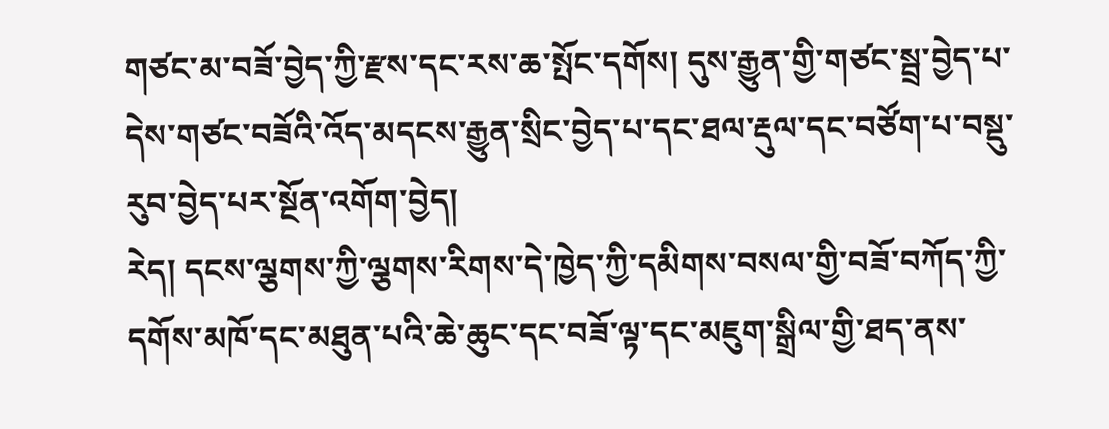གཙང་མ་བཟོ་བྱེད་ཀྱི་རྫས་དང་རས་ཆ་སྤོང་དགོས། དུས་རྒྱུན་གྱི་གཙང་སྦྲ་བྱེད་པ་དེས་གཙང་བཟོའི་འོད་མདངས་རྒྱུན་སྲིང་བྱེད་པ་དང་ཐལ་རྡུལ་དང་བཙོག་པ་བསྡུ་རུབ་བྱེད་པར་སྔོན་འགོག་བྱེད།
རེད། དངས་ལྕགས་ཀྱི་ལྕགས་རིགས་དེ་ཁྱེད་ཀྱི་དམིགས་བསལ་གྱི་བཟོ་བཀོད་ཀྱི་དགོས་མཁོ་དང་མཐུན་པའི་ཆེ་ཆུང་དང་བཟོ་ལྟ་དང་མཇུག་སྒྲིལ་གྱི་ཐད་ནས་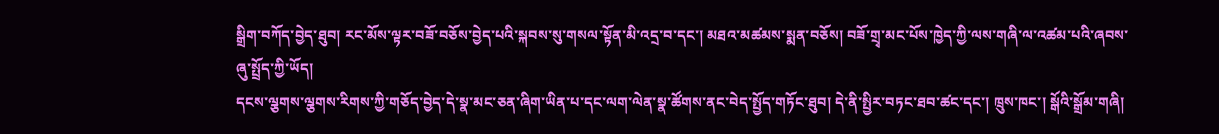སྒྲིག་བཀོད་བྱེད་ཐུབ། རང་མོས་ལྟར་བཟོ་བཅོས་བྱེད་པའི་སྐབས་སུ་གསལ་སྟོན་མི་འདྲ་བ་དང་། མཐའ་མཚམས་སྨན་བཅོས། བཟོ་གྲྭ་མང་པོས་ཁྱེད་ཀྱི་ལས་གཞི་ལ་འཚམ་པའི་ཞབས་ཞུ་སྤྲོད་ཀྱི་ཡོད།
དངས་ལྕགས་ལྕགས་རིགས་ཀྱི་གཅོད་བྱེད་དེ་སྣ་མང་ཅན་ཞིག་ཡིན་པ་དང་ལག་ལེན་སྣ་ཚོགས་ནང་བེད་སྤྱོད་གཏོང་ཐུབ། དེ་ནི་སྤྱིར་བཏང་ཐབ་ཚང་དང་། ཁྲུས་ཁང་། སྒོའི་སྒྲོམ་གཞི།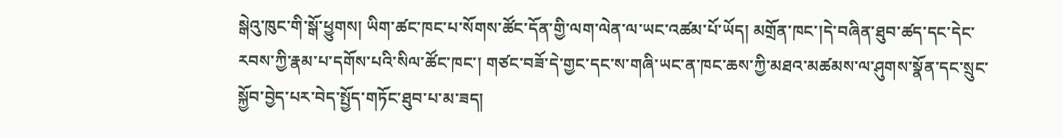སྒེའུ་ཁུང་གི་སྒོ་ཕྱུགས། ཡིག་ཚང་ཁང་པ་སོགས་ཚོང་དོན་གྱི་ལག་ལེན་ལ་ཡང་འཚམ་པོ་ཡོད། མགྲོན་ཁང་།དེ་བཞིན་ཐུབ་ཚད་དང་དེང་རབས་ཀྱི་རྣམ་པ་དགོས་པའི་སིལ་ཚོང་ཁང་། གཙང་བཟོ་དེ་གྱང་དང་ས་གཞི་ཡང་ན་ཁང་ཆས་ཀྱི་མཐའ་མཚམས་ལ་ཤུགས་སྣོན་དང་སྲུང་སྐྱོབ་བྱེད་པར་བེད་སྤྱོད་གཏོང་ཐུབ་པ་མ་ཟད།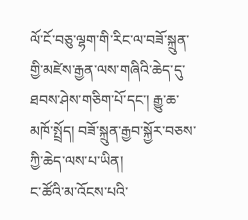ལོ་ངོ་བཅུ་ལྷག་གི་རིང་ལ་བཟོ་སྐྲུན་གྱི་མཛེས་རྒྱན་ལས་གཞིའི་ཆེད་དུ་ཐབས་ཤེས་གཅིག་པོ་དང་། རྒྱུ་ཆ་མཁོ་སྤྲོད། བཟོ་སྐྲུན་རྒྱབ་སྐྱོར་བཅས་ཀྱི་ཆེད་ལས་པ་ཡིན།
ང་ཚོའི་མ་འོངས་པའི་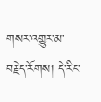གསར་འགྱུར་མ་བརྗེད་རོགས། དེ་རིང་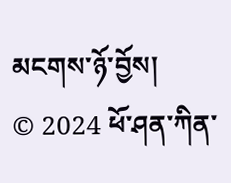མངགས་ཉོ་བྱོས།
© 2024 ཕོ་ཤན་ཀིན་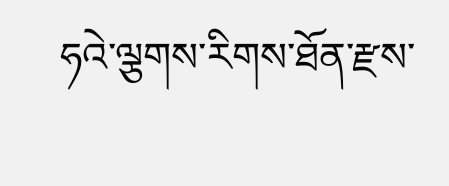ཧའེ་ལྕགས་རིགས་ཐོན་རྫས་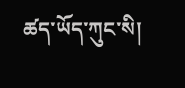ཚད་ཡོད་ཀུང་སི།